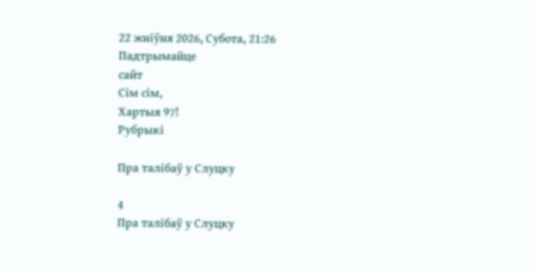22 жнiўня 2026, Субота, 21:26
Падтрымайце
сайт
Сім сім,
Хартыя 97!
Рубрыкі

Пра талібаў у Слуцку

4
Пра талібаў у Слуцку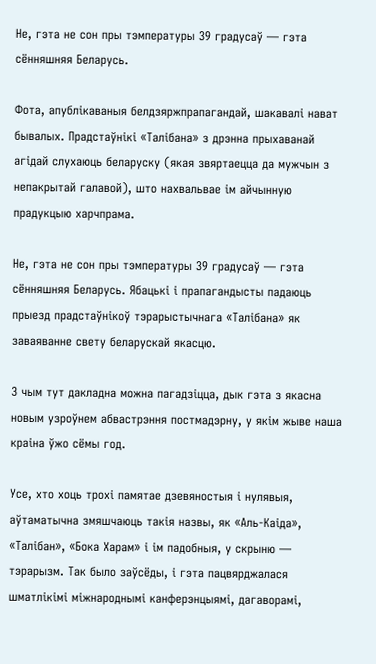Не, гэта не сон пры тэмпературы 39 градусаў — гэта сённяшняя Беларусь.

Фота, апублікаваныя белдзяржпрапагандай, шакавалі нават бывалых. Прадстаўнікі «Талібана» з дрэнна прыхаванай агідай слухаюць беларуску (якая звяртаецца да мужчын з непакрытай галавой), што нахвальвае ім айчынную прадукцыю харчпрама.

Не, гэта не сон пры тэмпературы 39 градусаў — гэта сённяшняя Беларусь. Ябацькі і прапагандысты падаюць прыезд прадстаўнікоў тэрарыстычнага «Талібана» як заваяванне свету беларускай якасцю.

З чым тут дакладна можна пагадзіцца, дык гэта з якасна новым узроўнем абвастрэння постмадэрну, у якім жыве наша краіна ўжо сёмы год.

Усе, хто хоць трохі памятае дзевяностыя і нулявыя, аўтаматычна змяшчаюць такія назвы, як «Аль-Каіда», «Талібан», «Бока Харам» і ім падобныя, у скрыню — тэрарызм. Так было заўсёды, і гэта пацвярджалася шматлікімі міжнароднымі канферэнцыямі, дагаворамі,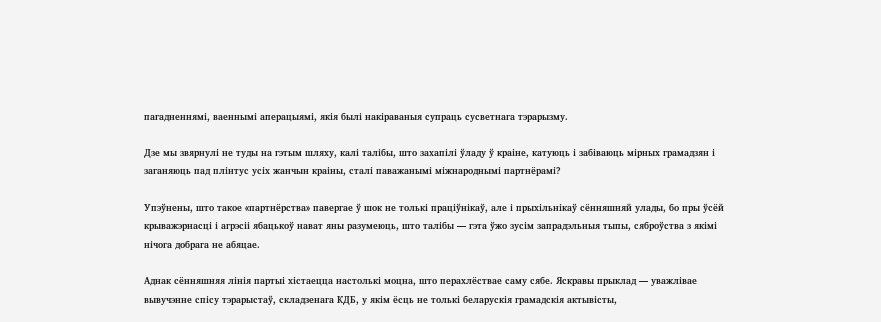пагадненнямі, ваеннымі аперацыямі, якія былі накіраваныя супраць сусветнага тэрарызму.

Дзе мы звярнулі не туды на гэтым шляху, калі талібы, што захапілі ўладу ў краіне, катуюць і забіваюць мірных грамадзян і заганяюць пад плінтус усіх жанчын краіны, сталі паважанымі міжнароднымі партнёрамі?

Упэўнены, што такое «партнёрства» павергае ў шок не толькі праціўнікаў, але і прыхільнікаў сённяшняй улады, бо пры ўсёй крыважэрнасці і агрэсіі ябацькоў нават яны разумеюць, што талібы — гэта ўжо зусім запрадэльныя тыпы, сяброўства з якімі нічога добрага не абяцае.

Аднак сённяшняя лінія партыі хістаецца настолькі моцна, што перахлёствае саму сябе. Яскравы прыклад — уважлівае вывучэнне спісу тэрарыстаў, складзенага КДБ, у якім ёсць не толькі беларускія грамадскія актывісты,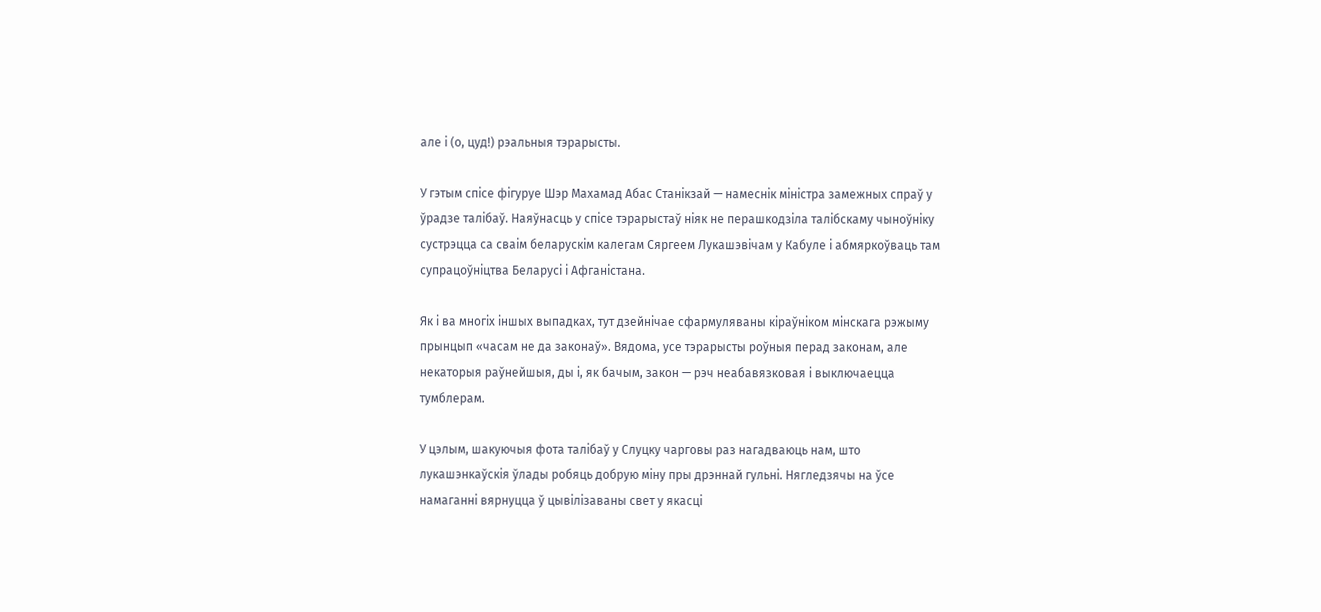але і (о, цуд!) рэальныя тэрарысты.

У гэтым спісе фігуруе Шэр Махамад Абас Станікзай — намеснік міністра замежных спраў у ўрадзе талібаў. Наяўнасць у спісе тэрарыстаў ніяк не перашкодзіла талібскаму чыноўніку сустрэцца са сваім беларускім калегам Сяргеем Лукашэвічам у Кабуле і абмяркоўваць там супрацоўніцтва Беларусі і Афганістана.

Як і ва многіх іншых выпадках, тут дзейнічае сфармуляваны кіраўніком мінскага рэжыму прынцып «часам не да законаў». Вядома, усе тэрарысты роўныя перад законам, але некаторыя раўнейшыя, ды і, як бачым, закон — рэч неабавязковая і выключаецца тумблерам.

У цэлым, шакуючыя фота талібаў у Слуцку чарговы раз нагадваюць нам, што лукашэнкаўскія ўлады робяць добрую міну пры дрэннай гульні. Нягледзячы на ўсе намаганні вярнуцца ў цывілізаваны свет у якасці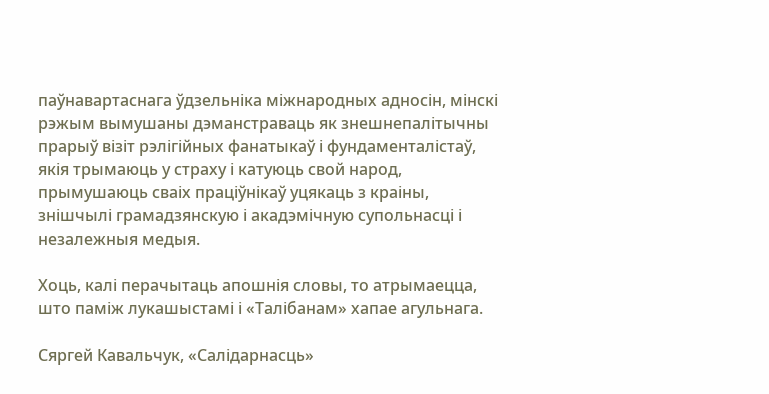паўнавартаснага ўдзельніка міжнародных адносін, мінскі рэжым вымушаны дэманстраваць як знешнепалітычны прарыў візіт рэлігійных фанатыкаў і фундаменталістаў, якія трымаюць у страху і катуюць свой народ, прымушаюць сваіх праціўнікаў уцякаць з краіны, знішчылі грамадзянскую і акадэмічную супольнасці і незалежныя медыя.

Хоць, калі перачытаць апошнія словы, то атрымаецца, што паміж лукашыстамі і «Талібанам» хапае агульнага.

Сяргей Кавальчук, «Салідарнасць»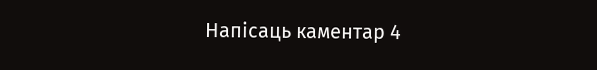Напісаць каментар 4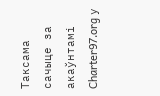Таксама сачыце за акаўнтамі Charter97.org у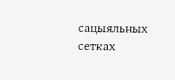сацыяльных сетках